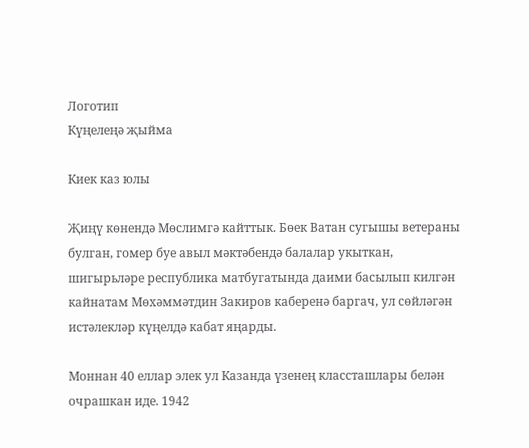Логотип
Күңелеңә җыйма

Киек каз юлы

Җиңү көнендә Мөслимгә кайттык. Бөек Ватан сугышы ветераны булган, гомер буе авыл мәктәбендә балалар укыткан, шигырьләре республика матбугатында даими басылып килгән кайнатам Мөхәммәтдин Закиров каберенә баргач, ул сөйләгән истәлекләр күңелдә кабат яңарды.

Моннан 40 еллар элек ул Казанда үзенең классташлары белән очрашкан иде. 1942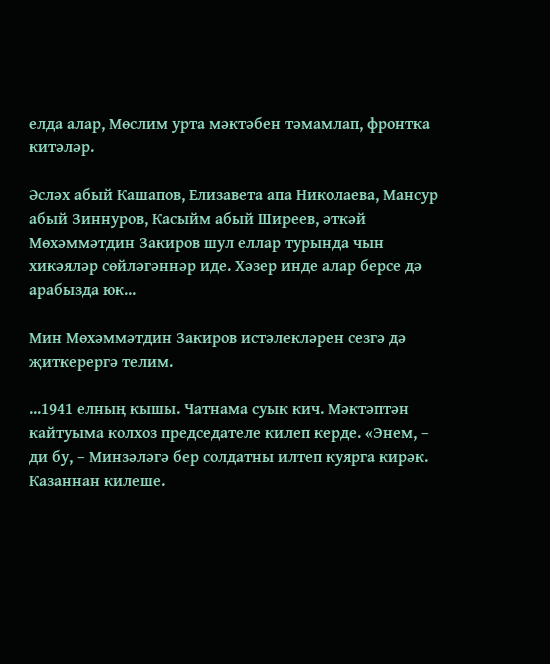елда алар, Мөслим урта мәктәбен тәмамлап, фронтка китәләр.

Әсләх абый Кашапов, Елизавета апа Николаева, Мансур абый Зиннуров, Касыйм абый Ширеев, әткәй Мөхәммәтдин Закиров шул еллар турында чын хикәяләр сөйләгәннәр иде. Хәзер инде алар берсе дә арабызда юк...

Мин Мөхәммәтдин Закиров истәлекләрен сезгә дә җиткерергә телим.

...1941 елның кышы. Чатнама суык кич. Мәктәптән кайтуыма колхоз председателе килеп керде. «Энем, – ди бу, – Минзәләгә бер солдатны илтеп куярга кирәк. Казаннан килеше.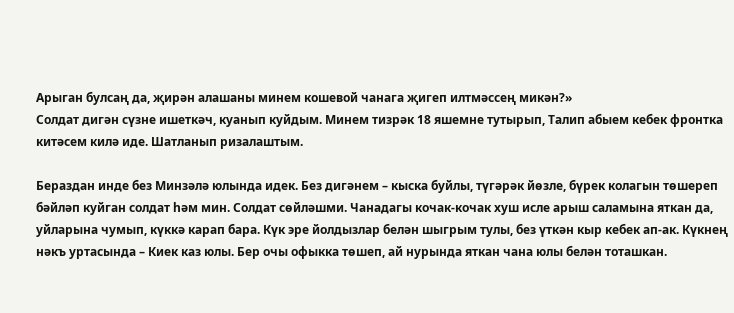Арыган булсаң да, җирән алашаны минем кошевой чанага җигеп илтмәссең микән?»
Солдат дигән сүзне ишеткәч, куанып куйдым. Минем тизрәк 18 яшемне тутырып, Талип абыем кебек фронтка китәсем килә иде. Шатланып ризалаштым.

Бераздан инде без Минзәлә юлында идек. Без дигәнем – кыска буйлы, түгәрәк йөзле, бүрек колагын төшереп бәйләп куйган солдат һәм мин. Солдат сөйләшми. Чанадагы кочак-кочак хуш исле арыш саламына яткан да, уйларына чумып, күккә карап бара. Күк эре йолдызлар белән шыгрым тулы, без үткән кыр кебек ап-ак. Күкнең нәкъ уртасында – Киек каз юлы. Бер очы офыкка төшеп, ай нурында яткан чана юлы белән тоташкан.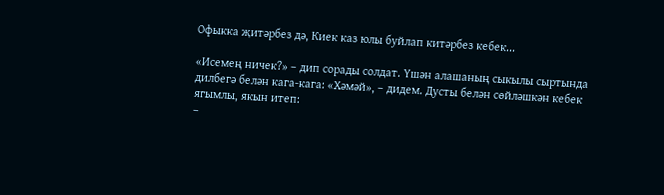Офыкка җитәрбез дә, Киек каз юлы буйлап китәрбез кебек...

«Исемең ничек?» – дип сорады солдат. Үшән алашаның сыкылы сыртында дилбегә белән кага-кага: «Хәмәй», – дидем. Дусты белән сөйләшкән кебек ягымлы, якын итеп:
–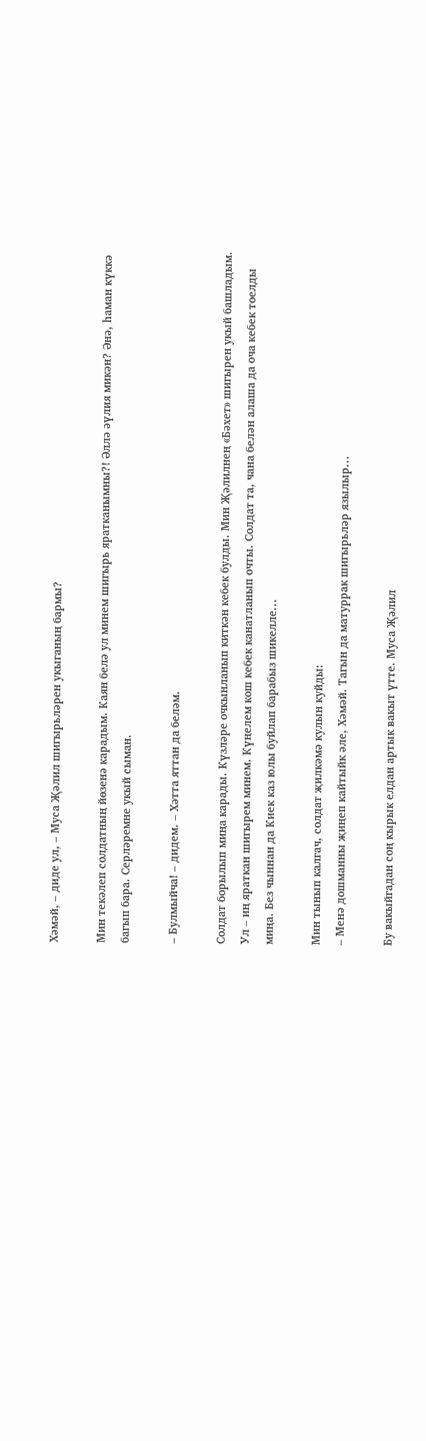Хәмәй, – диде ул, – Муса Җәлил шигырьләрен укыганың бармы?

Мин текәлеп солдатның йөзенә карадым. Каян белә ул минем шигырь яратканымны?! Әллә әүлия микән? Әнә, һаман күккә багып бара. Серләремне укый сыман.

– Булмыйча! – дидем. – Хәтта яттан да беләм.

Солдат борылып миңа карады. Күзләре очкынланып киткән кебек булды. Мин Җәлилнең «Бәхет» шигырен укый башладым. Ул – иң яраткан шигырем минем. Күңелем кош кебек канатланып очты. Солдат та, чана белән алаша да оча кебек тоелды миңа. Без чыннан да Киек каз юлы буйлап барабыз шикелле...

Мин тынып калгач, солдат җилкәмә кулын куйды:
– Менә дошманны җиңеп кайтыйк әле, Хәмәй. Тагын да матуррак шигырьләр язылыр...

Бу вакыйгадан соң кырык елдан артык вакыт үтте. Муса Җәлил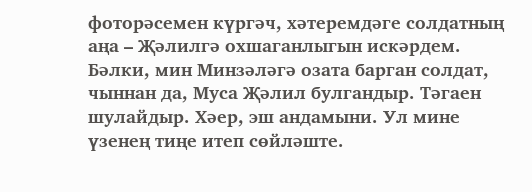фоторәсемен күргәч, хәтеремдәге солдатның аңа – Җәлилгә охшаганлыгын искәрдем. Бәлки, мин Минзәләгә озата барган солдат, чыннан да, Муса Җәлил булгандыр. Тәгаен шулайдыр. Хәер, эш андамыни. Ул мине үзенең тиңе итеп сөйләште.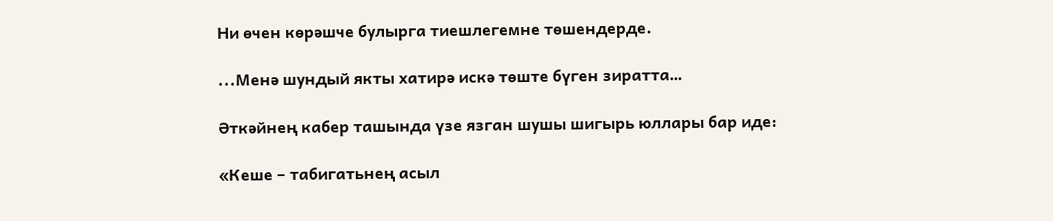Ни өчен көрәшче булырга тиешлегемне төшендерде.

...Менә шундый якты хатирә искә төште бүген зиратта…

Әткәйнең кабер ташында үзе язган шушы шигырь юллары бар иде:

«Кеше – табигатьнең асыл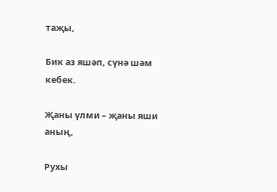таҗы,

Бик аз яшәп, сүнә шәм кебек.

Җаны үлми – җаны яши аның,

Рухы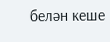белән кеше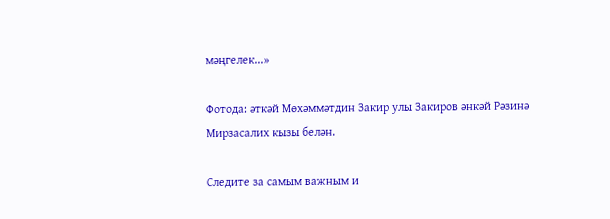мәңгелек...»

Фотода: әткәй Мөхәммәтдин Закир улы Закиров әнкәй Рәзинә Мирзасалих кызы белән.

Следите за самым важным и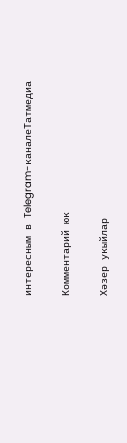интересным в Telegram-каналеТатмедиа

Комментарий юк

Хәзер укыйлар